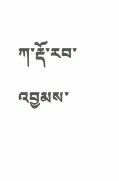ཀ་རྡོ་རབ་འབྱམས་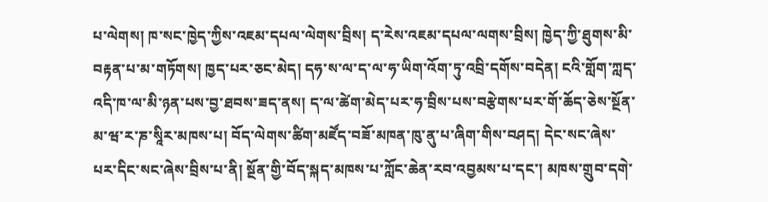པ་ལེགས། ཁ་སང་ཁྱེད་ཀྱིས་འཇམ་དཔལ་ལེགས་བྲིས། ད་རེས་འཇམ་དཔལ་ལགས་བྲིས། ཁྱེད་ཀྱི་ཐུགས་མི་བརྟན་པ་མ་གཏོགས། ཁྱད་པར་ཅང་མེད། དཧ་ས་ལ་ད་ལ་ཧ་ཡིག་འོག་ཏུ་འབྲི་དགོས་བདེན། ངའི་གློག་ཀླད་འདི་ཁ་ལ་མི་ཉན་པས་བྱ་ཐབས་ཟད་ནས། ད་ལ་ཚེག་མེད་པར་ཧ་བྲིས་པས་བརྩེགས་པར་གོ་ཆོད་ཅེས་སྔོན་མ་ཝ་ར་ཎ་སཱིར་མཁས་པ། བོད་ལེགས་ཚིག་མཛོད་བཟོ་མཁན་ཁུ་ནུ་པ་ཞིག་གིས་བཤད། དེང་སང་ཞེས་པར་དིང་སང་ཞེས་བྲིས་པ་ནི། སྔོན་གྱི་བོད་སྐད་མཁས་པ་ཀློང་ཆེན་རབ་འབྱམས་པ་དང་། མཁས་གྲུབ་དགེ་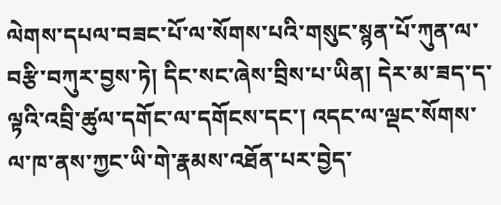ལེགས་དཔལ་བཟང་པོ་ལ་སོགས་པའི་གསུང་སྙན་པོ་ཀུན་ལ་བརྩི་བཀུར་བྱས་ཏེ། དིང་སང་ཞེས་བྲིས་པ་ཡིན། དེར་མ་ཟད་ད་ལྟའི་འབྲི་ཚུལ་དགོང་ལ་དགོངས་དང་། འདང་ལ་ལྡང་སོགས་ལ་ཁ་ནས་ཀྱང་ཡི་གེ་རྣམས་འཐོན་པར་བྱེད་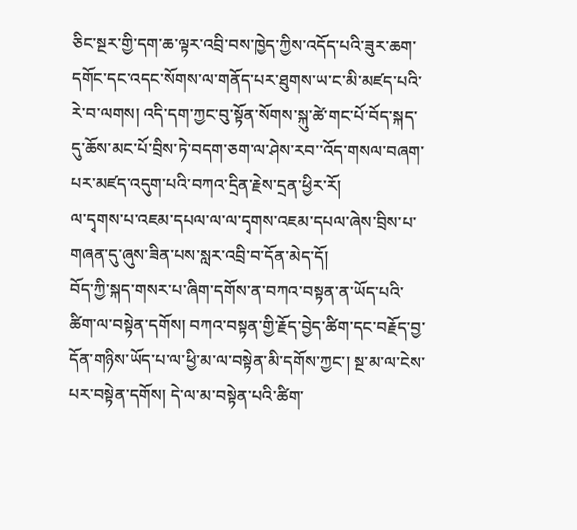ཅིང་སྔར་གྱི་དག་ཆ་ལྟར་འབྲི་བས་ཁྱེད་ཀྱིས་འདོད་པའི་ཟུར་ཆག་དགོང་དང་འདང་སོགས་ལ་གནོད་པར་ཐུགས་ཡ་ང་མི་མཛད་པའི་རེ་བ་ལགས། འདི་དག་ཀྱང་བུ་སྟོན་སོགས་སྐུ་ཚེ་གང་པོ་བོད་སྐད་དུ་ཆོས་མང་པོ་བྲིས་ཏེ་བདག་ཅག་ལ་ཤེས་རབ་་འོད་གསལ་བཞག་པར་མཛད་འདུག་པའི་བཀའ་དྲིན་རྗེས་དྲན་ཕྱིར་རོ།
ལ་དྭགས་པ་འཇམ་དཔལ་ལ་ལ་དྭགས་འཇམ་དཔལ་ཞེས་བྲིས་པ་གཞན་དུ་ཞུས་ཟིན་པས་སླར་འབྲི་བ་དོན་མེད་དོ།
བོད་ཀྱི་སྐད་གསར་པ་ཞིག་དགོས་ན་བཀའ་བསྟན་ན་ཡོད་པའི་ཚིག་ལ་བསྟེན་དགོས། བཀའ་བསྟན་གྱི་རྗོད་བྱེད་ཚིག་དང་བརྗོད་བྱ་དོན་གཉིས་ཡོད་པ་ལ་ཕྱི་མ་ལ་བསྟེན་མི་དགོས་ཀྱང་། སྔ་མ་ལ་ངེས་པར་བསྟེན་དགོས། དེ་ལ་མ་བསྟེན་པའི་ཚིག་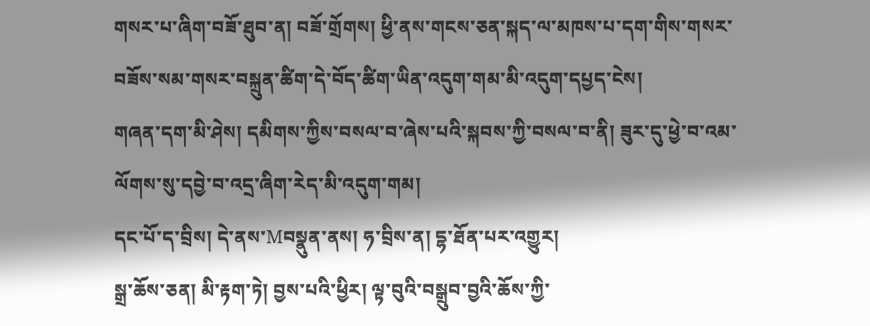གསར་པ་ཞིག་བཟོ་ཐུབ་ན། བཟོ་གྲོགས། ཕྱི་ནས་གངས་ཅན་སྐད་ལ་མཁས་པ་དག་གིས་གསར་བཟོས་སམ་གསཪ་བསྐྲུན་ཚིག་དེ་བོད་ཚིག་ཡིན་འདུག་གམ་མི་འདུག་དཔྱད་ངེས།
གཞན་དག་མི་ཤེས། དམིགས་ཀྱིས་བསལ་བ་ཞེས་པའི་སྐབས་ཀྱི་བསལ་བ་ནི། ཟུར་དུ་ཕྱེ་བ་འམ་ལོགས་སུ་དབྱེ་བ་འདྲ་ཞིག་རེད་མི་འདུག་གམ།
དང་པོ་ད་བྲིས། དེ་ནས་Mབསྣུན་ནས། ཧ་བྲིས་ན། དྷ་ཐོན་པར་འགྱུར།
སྒྲ་ཆོས་ཅན། མི་རྟག་ཏེ། བྱས་པའི་ཕྱིར། ལྟ་བུའི་བསྒྲུབ་བྱའི་ཆོས་ཀྱི་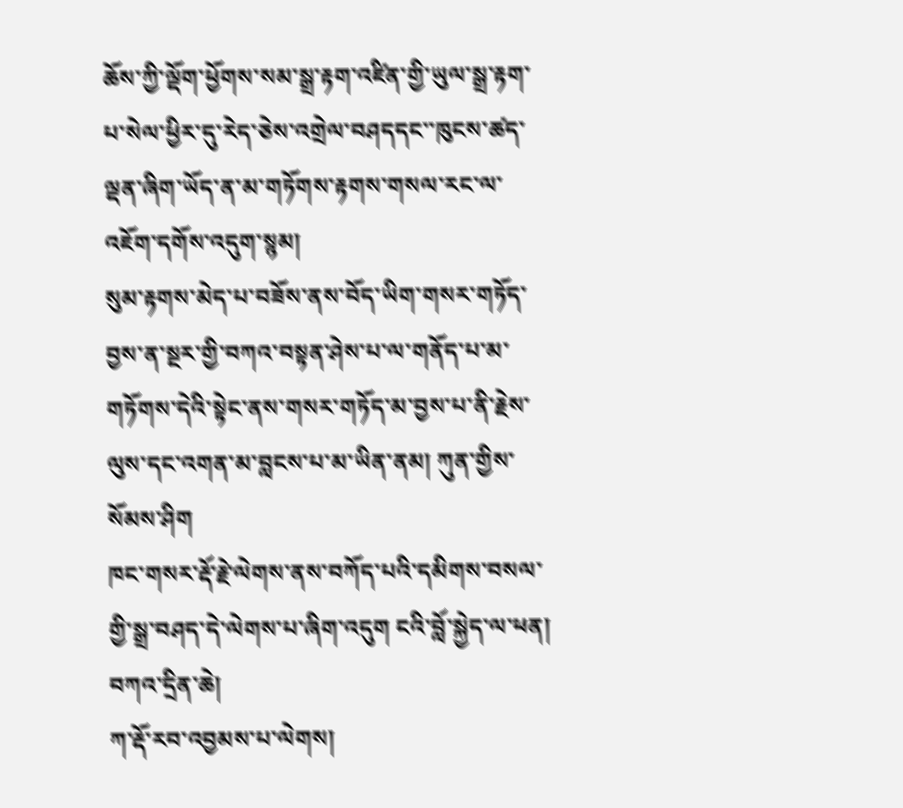ཆོས་ཀྱི་ལྡོག་ཕྱོགས་སམ་སྒྲ་རྟག་འཛིན་གྱི་ཡུལ་སྒྲ་རྟག་པ་སེལ་ཕྱིར་དུ་རེད་ཅེས་འགྲེལ་བཤདདང་་ཁུངས་ཚད་ལྡན་ཞིག་ཡོད་ན་མ་གཏོགས་རྟགས་གསལ་རང་ལ་འཇོག་དགོས་འདུག་སྙམ།
སུམ་རྟགས་མེད་པ་བཟོས་ནས་བོད་ཡིག་གསར་གཏོད་བྱས་ན་སྔར་གྱི་བཀའ་བསྟན་ཤེས་པ་ལ་གནོད་པ་མ་གཏོགས་དེའི་སྟེང་ནས་གསར་གཏོད་མ་བྱས་པ་ནི་རྗེས་ལུས་དང་འགན་མ་བླངས་པ་མ་ཡིན་ནམ། ཀུན་གྱིས་སོམས་ཤིག
ཁང་གསར་རྡོ་རྗེ་ལེགས་ནས་བཀོད་པའི་དམིགས་བསལ་གྱི་སྒྲ་བཤད་དེ་ལེགས་པ་ཞིག་འདུག ངའི་བློ་སྐྱེད་ལ་ཕན། བཀའ་དྲིན་ཆེ།
ཀ་རྡོ་རབ་འབྱམས་པ་ལེགས།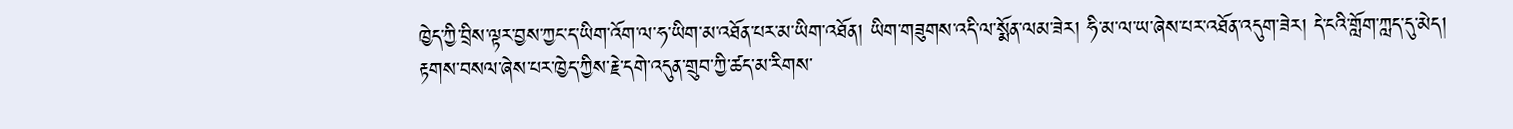ཁྱེད་ཀྱི་བྲིས་ལྟར་བྱས་ཀྱང་ད་ཡིག་འོག་ལ་ཧ་ཡིག་མ་འཐོན་པར་མ་ཡིག་འཐོན། ཡིག་གཟུགས་འདི་ལ་སྨོན་ལམ་ཟེར། ཧི་མ་ལ་ཡ་ཞེས་པར་འཐོན་འདུག་ཟེར། དེ་ངའི་གློག་ཀླད་དུ་མེད།
རྟགས་བསལ་ཞེས་པར་ཁྱེད་ཀྱིས་རྗེ་དགེ་འདུན་གྲུབ་ཀྱི་ཚད་མ་རིགས་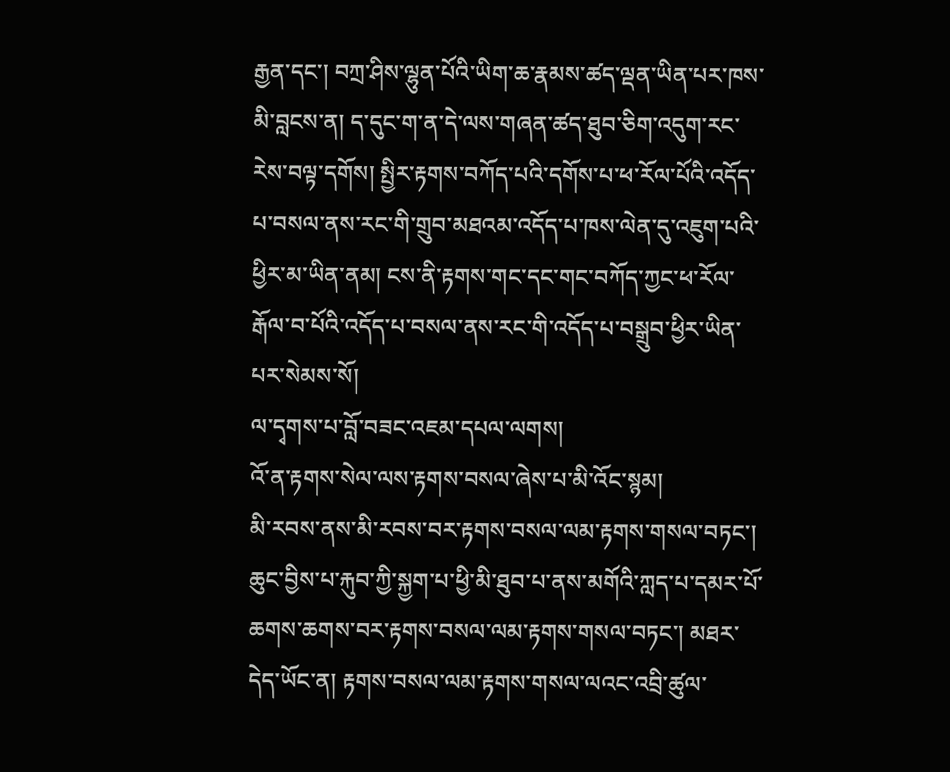རྒྱན་དང་། བཀྲ་ཤིས་ལྷུན་པོའི་ཡིག་ཆ་རྣམས་ཚད་ལྡན་ཡིན་པར་ཁས་མི་བླངས་ན། ད་དུང་ག་ན་དེ་ལས་གཞན་ཚད་ཐུབ་ཅིག་འདུག་རང་རེས་བལྟ་དགོས། སྤྱིར་རྟགས་བཀོད་པའི་དགོས་པ་ཕ་རོལ་པོའི་འདོད་པ་བསལ་ནས་རང་གི་གྲུབ་མཐའམ་འདོད་པ་ཁས་ལེན་དུ་འཇུག་པའི་ཕྱིར་མ་ཡིན་ནམ། ངས་ནི་རྟགས་གང་དང་གང་བཀོད་ཀྱང་ཕ་རོལ་རྒོལ་བ་པོའི་འདོད་པ་བསལ་ནས་རང་གི་འདོད་པ་བསྒྲུབ་ཕྱིར་ཡིན་པར་སེམས་སོ།
ལ་དྭགས་པ་བློ་བཟང་འཇམ་དཔལ་ལགས།
འོ་ན་རྟགས་སེལ་ལས་རྟགས་བསལ་ཞེས་པ་མི་འོང་སྙམ།
མི་རབས་ནས་མི་རབས་བར་རྟགས་བསལ་ལམ་རྟགས་གསལ་བཏང་། ཆུང་བྱིས་པ་རྐུབ་ཀྱི་སྐྱག་པ་ཕྱི་མི་ཐུབ་པ་ནས་མགོའི་ཀླད་པ་དམར་པོ་ཆགས་ཆགས་བར་རྟགས་བསལ་ལམ་རྟགས་གསལ་བཏང་། མཐར་དེད་ཡོང་ན། རྟགས་བསལ་ལམ་རྟགས་གསལ་ལའང་འབྲི་ཚུལ་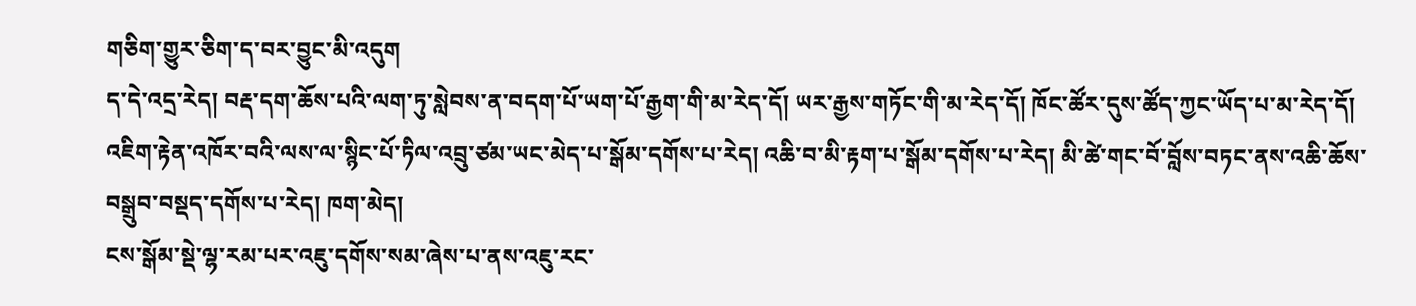གཅིག་གྱུར་ཅིག་ད་བར་བྱུང་མི་འདུག
ད་དེ་འདྲ་རེད། བརྡ་དག་ཆོས་པའི་ལག་ཏུ་སླེབས་ན་བདག་པོ་ཡག་པོ་རྒྱག་གི་མ་རེད་དོ། ཡར་རྒྱས་གཏོང་གི་མ་རེད་དོ། ཁོང་ཚོར་དུས་ཚོད་ཀྱང་ཡོད་པ་མ་རེད་དོ། འཇིག་རྟེན་འཁོར་བའི་ལས་ལ་སྙིང་པོ་ཏིལ་འབྲུ་ཙམ་ཡང་མེད་པ་སྒོམ་དགོས་པ་རེད། འཆི་བ་མི་རྟག་པ་སྒོམ་དགོས་པ་རེད། མི་ཚེ་གང་བོ་བློས་བཏང་ནས་འཆི་ཆོས་བསྒྲུབ་བསྡད་དགོས་པ་རེད། ཁག་མེད།
ངས་སྒོམ་སྡེ་ལྷ་རམ་པར་འཇུ་དགོས་སམ་ཞེས་པ་ནས་འཇུ་རང་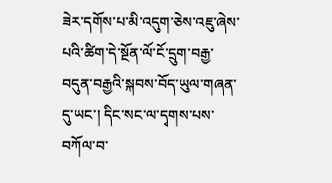ཟེར་དགོས་པ་མི་འདུག་ཅེས་འཇུ་ཞེས་པའི་ཚིག་དེ་སྔོན་ལོ་ངོ་དྲུག་བརྒྱ་བདུན་བརྒྱའི་སྐབས་བོད་ཡུལ་གཞན་དུ་ཡང་། དིང་སང་ལ་དྭགས་པས་བཀོལ་བ་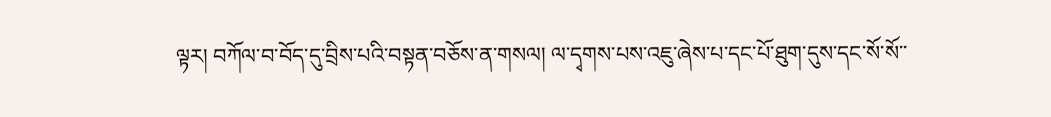ལྟར། བཀོལ་བ་བོད་དུ་བྲིས་པའི་བསྟན་བཅོས་ན་གསལ། ལ་དྭགས་པས་འཇུ་ཞེས་པ་དང་པོ་ཐུག་དུས་དང་སོ་སོ་་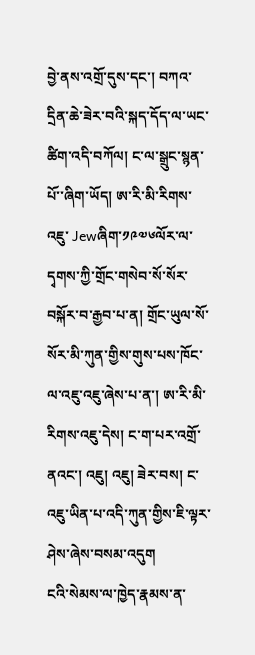བྱེ་ནས་འགྲོ་དུས་དང་། བཀའ་དྲིན་ཆེ་ཟེར་བའི་སྐད་དོད་ལ་ཡང་ཚིག་འདི་བཀོལ། ང་ལ་སྒྲུང་སྙན་པོ་་ཞིག་ཡོད། ཨ་རི་མི་རིགས་འཇུ་ Jewཞིག་༡༩༧༦ལོར་ལ་དྭགས་ཀྱི་གྲོང་གསེབ་སོ་སོར་བསྐོར་བ་རྒྱབ་པ་ན། གྲོང་ཡུལ་སོ་སོར་མི་ཀུན་གྱིས་གུས་པས་ཁོང་ལ་འཇུ་འཇུ་ཞེས་པ་ན་། ཨ་རི་མི་རིགས་འཇུ་དེས། ང་ག་པར་འགྲོ་ནའང་། འཇུ། འཇུ། ཟེར་བས། ང་འཇུ་ཡིན་པ་འདི་ཀུན་གྱིས་ཇི་ལྟར་ཤེས་ཞེས་བསམ་འདུག
ངའི་སེམས་ལ་ཁྱེད་རྣམས་ན་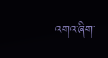འགའ་ཞིག་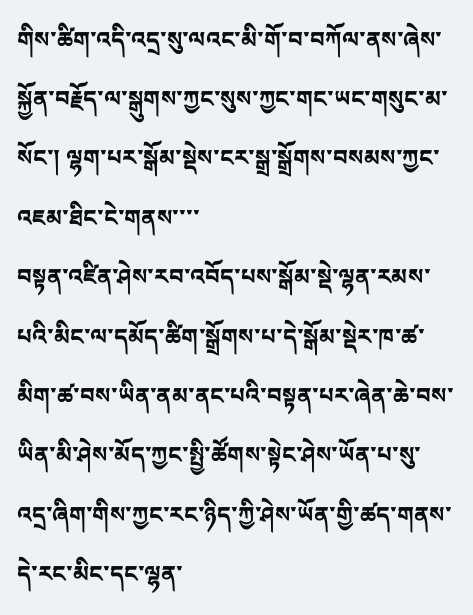གིས་ཚིག་འདི་འདྲ་སུ་ལའང་མི་གོ་བ་བཀོལ་ནས་ཞེས་སྐྱོན་བརྗོད་ལ་སྒུགས་ཀྱང་སུས་ཀྱང་གང་ཡང་གསུང་མ་སོང་། ལྷག་པར་སྒོམ་སྡེས་ངར་སྒྲ་སྒྲོགས་བསམས་ཀྱང་འཇམ་ཐིང་ངེ་གནས་་་་
བསྟན་འཛིན་ཤེས་རབ་འབོད་པས་སྒོམ་སྡེ་ལྷན་རམས་པའི་མིང་ལ་དམོད་ཚིག་སྒྲོགས་པ་དེ་སྒོམ་སྡེར་ཁ་ཚ་མིག་ཚ་བས་ཡིན་ནམ་ནང་པའི་བསྟན་པར་ཞེན་ཆེ་བས་ཡིན་མི་ཤེས་མོད་ཀྱང་སྤྱི་ཚོགས་སྟེང་ཤེས་ཡོན་པ་སུ་འདྲ་ཞིག་གིས་ཀྱང་རང་ཉིད་ཀྱི་ཤེས་ཡོན་གྱི་ཚད་གནས་དེ་རང་མིང་དང་ལྷན་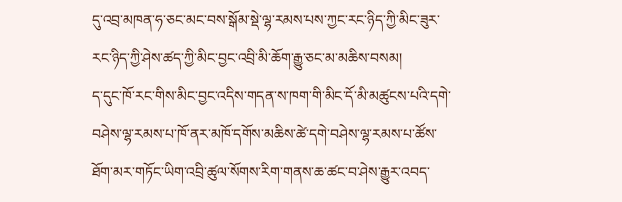དུ་འབྲ་མཁན་ཧ་ཅང་མང་བས་སྒོམ་སྡེ་ལྷ་རམས་པས་ཀྱང་རང་ཉིད་ཀྱི་མིང་ཟུར་རང་ཉིད་ཀྱི་ཤེས་ཚད་ཀྱི་མིང་བྱང་འབྲི་མི་ཆོག་རྒྱུ་ཅང་མ་མཆིས་བསམ།
ད་དུང་ཁོ་རང་གིས་མིང་བྱང་འདིས་གདན་ས་ཁག་གི་མིང་དོ་མི་མཚུངས་པའི་དགེ་བཤེས་ལྷ་རམས་པ་ཁོ་ནར་མཁོ་དགོས་མཆིས་ཚེ་དགེ་བཤེས་ལྷ་རམས་པ་ཚོས་ཐོག་མར་གཏོང་ཡིག་འབྲི་ཚུལ་སོགས་རིག་གནས་ཆ་ཚང་བ་ཤེས་རྒྱུར་འབད་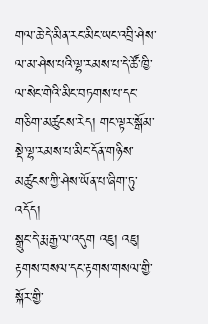གལ་ཆེ་དེ་མིན་རང་མིང་ཡང་འབྲི་ཤེས་ལ་མ་ཤེས་པའི་ལྷ་རམས་པ་དེ་ཚོ་ཁྱི་ལ་སེང་གེའི་མིང་བཏགས་པ་དང་གཅིག་མཚུངས་རེད། གང་ལྟར་སྒོམ་སྡེ་ལྷ་རམས་པ་མིང་དོན་གཉིས་མཚུངས་ཀྱི་ཤེས་ཡོན་པ་ཞིག་ཏུ་འདོད།
སྒྲུང་དེ་རྨ་རྒྱ་ལ་འདུག འཇུ། འཇུ།
རྟགས་བསལ་དང་རྟགས་གསལ་གྱི་སྐོར་གྱི་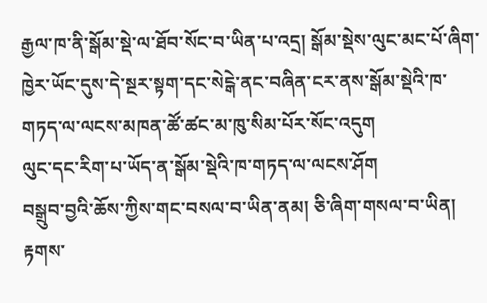རྒྱལ་ཁ་ནི་སྒོམ་སྡེ་ལ་ཐོབ་སོང་བ་ཡིན་པ་འདྲ། སྒོམ་སྡེས་ལུང་མང་པོ་ཞིག་ཁྱེར་ཡོང་དུས་དེ་སྔར་སྟག་དང་སེངྒེ་ནང་བཞིན་ངར་ནས་སྒོམ་སྡེའི་ཁ་གཏད་ལ་ལངས་མཁན་ཚོ་ཚང་མ་ཁུ་སིམ་པོར་སོང་འདུག
ལུང་དང་རིག་པ་ཡོད་ན་སྒོམ་སྡེའི་ཁ་གཏད་ལ་ལངས་ཤོག
བསྒྲུབ་བྱའི་ཆོས་ཀྱིས་གང་བསལ་བ་ཡིན་ནམ། ཅི་ཞིག་གསལ་བ་ཡིན། རྟགས་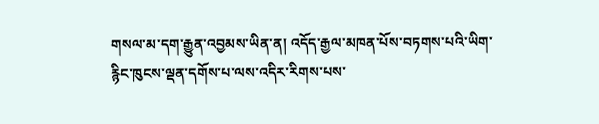གསལ་མ་དག་རྒྱུན་འབྱམས་ཡིན་ན། འདོད་རྒྱལ་མཁན་པོས་བཏགས་པའི་ཡིག་རྙིང་ཁུངས་ལྡན་དགོས་པ་ལས་འདིར་རིགས་པས་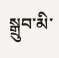སྒྲུབ་མི་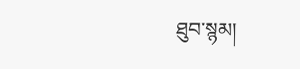ཐུབ་སྙམ།